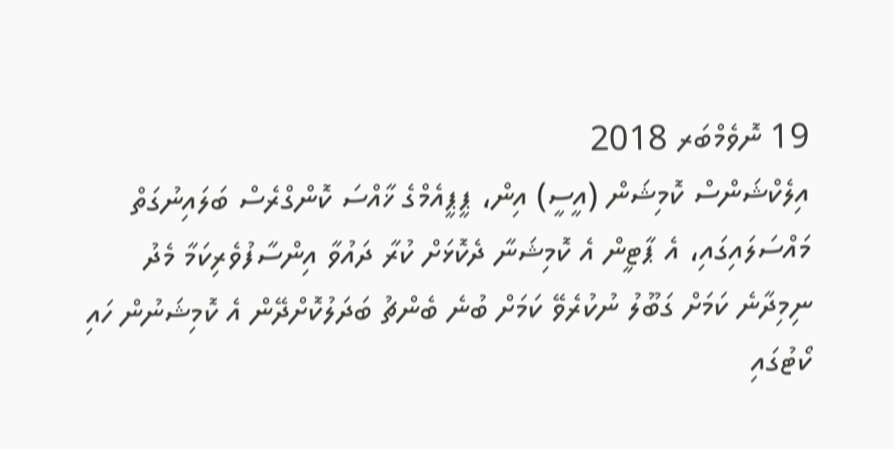19 ނޮވެމްބަރ 2018
އިލެކްޝަންސް ކޮމިޝަން (އީސީ) އިން، ޕީޕީއެމްގެ ޚާއްސަ ކޮންގްރެސް ބަލައިނުގަތް މައްސަލައިގައި، އެ ޕާޓީން އެ ކޮމިޝަނާ ދެކޮޅަށް ކުރާ ދައުވާ އިންސާފުވެރިކަމާ މެދު ނިމިދާނެ ކަމަށް ގަބޫލު ނުކުރެވޭ ކަމަށް ބުނެ ބެންޗު ބަދަލުކޮށްދޭން އެ ކޮމިޝަނުން ހައި ކޯޓުގައި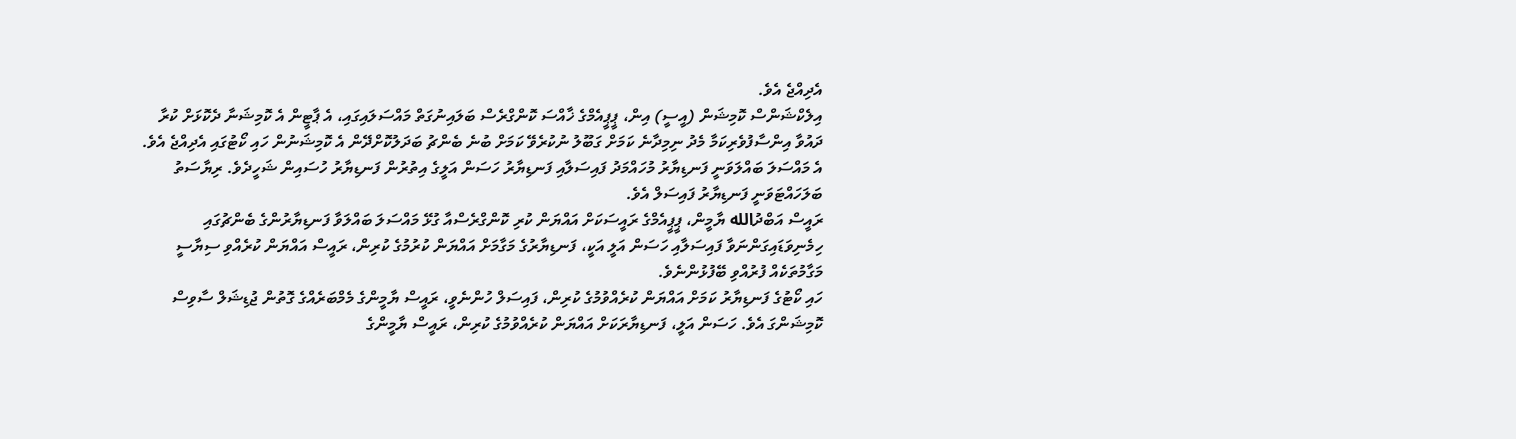އެދިއްޖެ އެވެ.
އިލެކްޝަންސް ކޮމިޝަން (އީސީ) އިން، ޕީޕީއެމްގެ ޚާއްސަ ކޮންގްރެސް ބަލައިނުގަތް މައްސަލައިގައި، އެ ޕާޓީން އެ ކޮމިޝަނާ ދެކޮޅަށް ކުރާ ދައުވާ އިންސާފުވެރިކަމާ މެދު ނިމިދާނެ ކަމަށް ގަބޫލު ނުކުރެވޭ ކަމަށް ބުނެ ބެންޗު ބަދަލުކޮށްދޭން އެ ކޮމިޝަނުން ހައި ކޯޓުގައި އެދިއްޖެ އެވެ.
އެ މައްސަލަ ބައްލަވަނީ ފަނޑިޔާރު މުހައްމަދު ފައިސަލާއި ފަނޑިޔާރު ހަސަން އަލީގެ އިތުރުން ފަނޑިޔާރު ހުސައިން ޝަހީދެވެ. ރިޔާސަތު ބަލަހައްޓަވަނީ ފަނޑިޔާރު ފައިސަލް އެވެ.
ރައީސް އަބްދުالله ޔާމީން، ޕީޕީއެމްގެ ރައީސަކަށް އައްޔަން ކުރި ކޮންގްރެސްއާ ގުޅޭ މައްސަލަ ބައްލަވާ ފަނޑިޔާރުންގެ ބެންޗުގައި ހިމެނިވަޑައިގަންނަވާ ފައިސަލާއި ހަސަން އަލީ އަކީ، ފަނޑިޔާރުގެ މަގާމަށް އައްޔަން ކުރުމުގެ ކުރިން، ރައީސް އައްޔަން ކުރެއްވި ސިޔާސީ މަގާމުތަކެއް ފުރުއްވި ބޭފުޅުންނެވެ.
ހައި ކޯޓުގެ ފަނޑިޔާރު ކަމަށް އައްޔަން ކުރެއްވުމުގެ ކުރިން، ފައިސަލް ހުންނެވީ، ރައީސް ޔާމީންގެ މެމްބަރެއްގެ ގޮތުން ޖުޑިޝަލް ސާވިސް ކޮމިޝަންގަ އެވެ. ހަސަން އަލީ، ފަނޑިޔާރަކަށް އައްޔަން ކުރެއްވުމުގެ ކުރިން، ރައީސް ޔާމީންގެ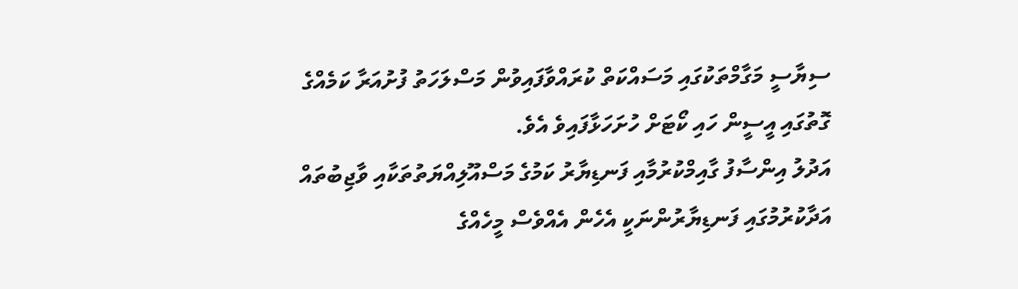ސިޔާސީ މަގާމްތަކުގައި މަސައްކަތް ކުރައްވާފައިވުން މަސްލަހަތު ފުށުއަރާ ކަމެއްގެ ގޮތުގައި އީސީން ހައި ކޯޓަށް ހުށަހަޅާފައިވެ އެވެ.
އަދުލު އިންސާފު ގާއިމްކުރުމާއި ފަނޑިޔާރު ކަމުގެ މަސްއޫލިއްޔަތުތަކާއި ވާޖިބުތައް އަދާކުރުމުގައި ފަނޑިޔާރުންނަކީ އެހެން އެއްވެސް މީހެއްގެ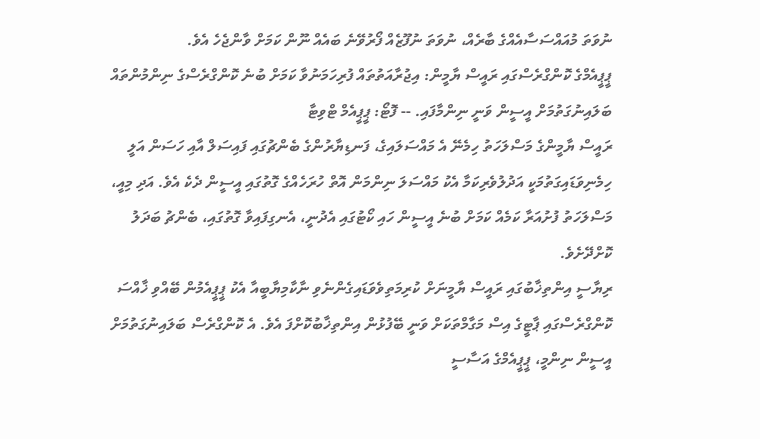ނުވަތަ މުއައްސަސާއެއްގެ ބާރެއް، ނުވަތަ ނުފޫޒެއް ފޯރުވޭނެ ބައެއް ނޫން ކަމަށް ވާންޖެހެ އެވެ.
ޕީޕީއެމްގެ ކޮންގްރެސްގައި ރައީސް ޔާމީން: އިޖުރާއަތުތައް ފުރިހަމަނުވާ ކަމަށް ބުނެ ކޮންގްރެސްގެ ނިންމުންތައް ބަލައިނުގަތުމަށް އީސީން ވަނީ ނިންމާފައި. -- ފޮޓޯ: ޕީޕީއެމް ޓްވިޓާ
ރައީސް ޔާމީންގެ މަސްލަހަތު ހިމެނޭ އެ މައްސަލައިގެ، ފަނޑިޔާރުންގެ ބެންޗުގައި ފައިސަލް އާއި ހަސަން އަލީ ހިމެނިވަޑައިގަތުމަކީ އަދުލުވެރިކަމާ އެކު މައްސަލަ ނިންމަން އޮތް ހުރަހެއްގެ ގޮތުގައި އީސީން ދެކެ އެވެ. އަދި މިއީ، މަސްލަހަތު ފުށުއަރާ ކަމެއް ކަމަށް ބުނެ އީސީން ހައި ކޯޓުގައި އެދުނީ، އެނގިފައިވާ ގޮތުގައި، ބެންޗު ބަދަލު ކޮށްދޭށެވެ.
ރިޔާސީ އިންތިޚާބުގައި ރައީސް ޔާމީނަށް ކުރިމަތިވެވަޑައިގެންނެވި ނާކާމިޔާބީއާ އެކު ޕީޕީއެމުން ބޭއްވި ޚާއްސަ ކޮންގްރެސްގައި ޕާޓީގެ އިސް މަގާމްތަކަށް ވަނީ ބޭފުޅުން އިންތިޚާބުކޮށްފަ އެވެ. އެ ކޮންގްރެސް ބަލައިނުގަތުމަށް އީސީން ނިންމީ، ޕީޕީއެމްގެ އަސާސީ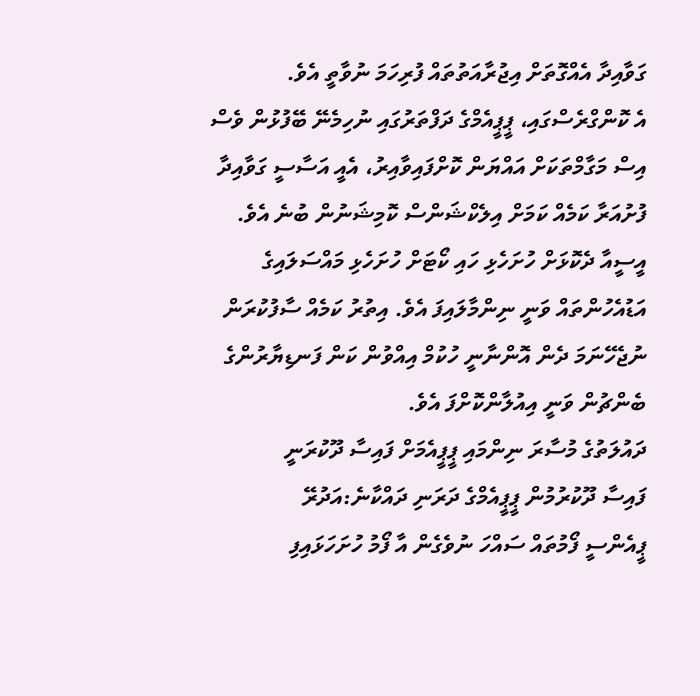ގަވާއިދާ އެއްގޮތަށް އިޖުރާއަތުތައް ފުރިހަމަ ނުވާތީ އެވެ.
އެ ކޮންގްރެސްގައި، ޕީޕީއެމްގެ ދަފްތަރުގައި ނުހިމެނޭ ބޭފުޅުން ވެސް އިސް މަގާމްތަކަށް އައްޔަން ކޮށްފައިވާއިރު، އެއީ އަސާސީ ގަވާއިދާ ފުށުއަރާ ކަމެއް ކަމަށް އިލެކްޝަންސް ކޮމިޝަނުން ބުނެ އެވެ.
އީސީއާ ދެކޮޅަށް ހުށަހެޅި ހައި ކޯޓަށް ހުށަހެޅި މައްސަލައިގެ އަޑުއެހުންތައް ވަނީ ނިންމާލައިފަ އެވެ. އިތުރު ކަމެއް ސާފުކުރަން ނުޖެހޭނަމަ ދެން އޮންނާނީ ހުކުމް އިއްވުން ކަން ފަނޑިޔާރުންގެ ބެންޗުން ވަނީ އިއުލާންކޮށްފަ އެވެ.
ދައުލަތުގެ މުސާރަ ނިންމައި ޕީޕީއެމަށް ފައިސާ ދޫކުރަނީ
ފައިސާ ދޫކުރުމުން ޕީޕީއެމްގެ ދަރަނި ދައްކާނެ:އަދުރޭ
ޕީއެންސީ ފޯމުތައް ސައްހަ ނުވެގެން އާ ފޯމު ހުށަހަޅައިފި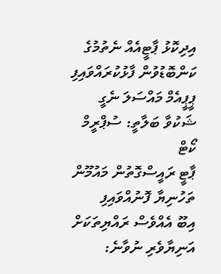އިދިކޮޅު ޕާޓީއެއް ނެތުމުގެ ކަންބޮޑުވުން ފާޅުކުރައްވައިފި
ޕީޕީއެމް މައްސަލަ ނެގީ ޝަކުވާ ބަލާތީ: ސުޕްރީމް ކޯޓް
ޕާޓީ ރައީސްގޮތުން މައުމޫން ތަހުނިޔާ ފޮނުއްވައިފި
އިބޫ އެއްވެސް ރައްޔިތަކަށް އަނިޔާވެރި ނުވާނެ: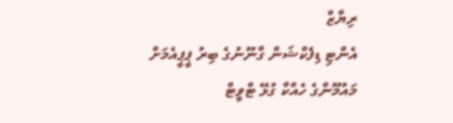ރިޔާޒް
އެންޓި ޑިފެކްޝަން ގާނޫނުގެ ބިރު ޕީޕީއެމަށް
މައުމޫންގެ ހެއްކާ ގުޅޭ ޓްވީޓް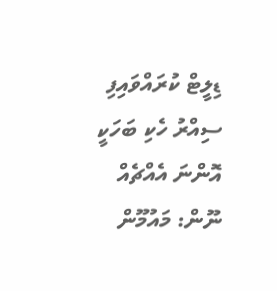ޑިލީޓް ކުރައްވައިފި
ސިއްރު ހެކި ބަހަކީ އޮންނަ އެއްޗެއް ނޫން: މައުމޫން